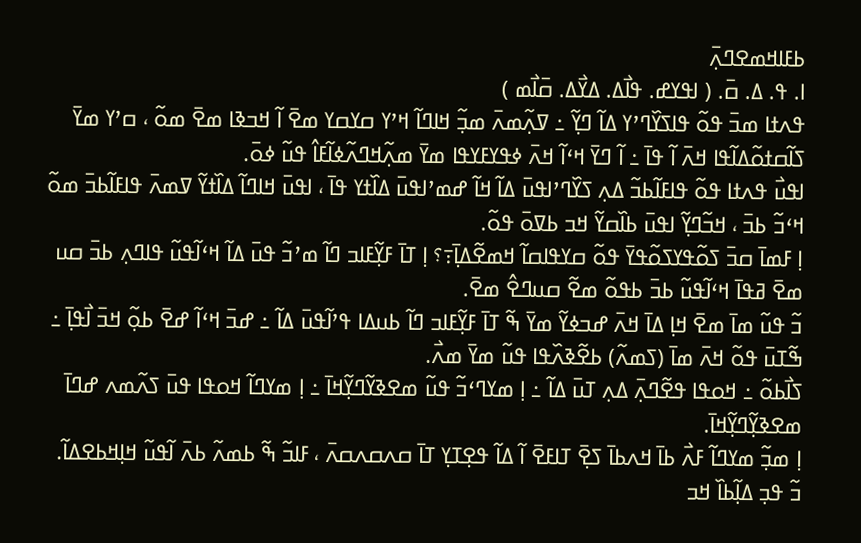ߕߓߊߞߘߐߣߍ߲߫
ߊ. ߟ. ߡ. ߛ߫. ( ߊߟߌߝ. ߟߊ߯ߡ. ߡߌ߯ߡ. ߛ߫ߊ߯ߘ )
ߟߍߙߊ ߘߏ߫ ߟߋ߬ ߟߊߖߌ߰ߣߴߌ ߡߊ߬ ߣߌ߲߬ ߸ ߜߍ߲߬ߘߍ߫ ߘߏ߲߬ ߞߊߣߊ߬ ߞߴߌ ߛߌߛߌ ߘߐ߫ ߊ߬ ߞߏߢߊ ߘߐ߫ ߘߋ߬ ، ߛߴߌ ߘߌ߫ ߖߊ߬ߛߙߋ߬ߡߊ߬ߟߊ ߞߍ߫ ߊ߬ ߟߊ߫ ߸ ߊ߬ ߣߌ߫ ߞߵߊ߬ ߞߍ߫ ߦߟߌߓߌߟߊ ߘߌ߫ ߘߍ߲߬ߞߣߍ߬ߦߊ߬ߓߊ߮ ߟߎ߬ ߦߋ߫.
ߊߟߎ߯ ߟߍߙߊ ߟߋ߬ ߟߊߓߊ߬ߕߏ߬ ߡߍ߲ ߖߌ߰ߣߴߊߟߎ߫ ߡߊ߬ ߞߊ߬ ߝߘߴߊߟߎ߫ ߡߊ߰ߙߌ ߟߊ߫ ، ߊߟߎ߫ ߞߊߣߊ߬ ߡߊ߰ߙߌ߬ ߜߘߍ߫ ߟߊߓߊ߬ߕߏ߫ ߘߋ߬ ߞߵߏ߬ ߕߏ߫ ، ߞߏ߬ߣߌ߲߬ ߊߟߎ߫ ߕߊ߰ߛߌ߬ ߞߏ ߕߜߋ߫ ߟߋ߬.
ߊ߲ ߓߘߊ߫ ߛߏ߫ ߖߋ߬ߟߌߖߋ߬ߟߌ߫ ߟߋ߬ ߛߌߟߊߛߊ߬ ߞߘߐ߬ߡߊ߲߫߹؟ ߊ߲ ߠߊ߫ ߓߌ߲߬ߓߊߏ ߣߊ߬ ߘߴߏ߬ ߟߎ߫ ߡߊ߬ ߞߵߊ߬ߟߎ߬ ߟߊߣߍ߲ ߕߏ߫ ߛߎ ߘߐ߫ ߥߟߊ߫ ߞߵߊ߬ߟߎ߬ ߕߏ߫ ߕߟߋ߬ ߘߐ߬ ߛߎߣߐ߮ ߘߐ߫.
ߏ߬ ߟߎ߬ ߘߊ߫ ߘߐ߫ ߞߊ߲ ߡߊ߫ ߞߍ߫ ߝߏߦߌ߬ ߘߌ߫ ߒ߬ ߠߊ߫ ߓߌ߲߬ߓߊߏ ߣߊ߬ ߕߎߡߊ ߟߴߊ߬ߟߎ߫ ߡߊ߬ ߸ ߝߏ߫ ߞߵߊ߬ ߝߐ߫ ߕߋ߲߬ ߞߏ߫ ߊ߯ߟߊ߲߫ ߸ ߒ߬ߠߎ߫ ߟߋ߬ ߞߍ߫ ߘߊ߫ (ߖߘߍ߬) ߕߐ߬ߢߍ߰ߟߊ ߟߎ߬ ߘߌ߫ ߘߍ߯.
ߖߊ߯ߕߋ߬ ߸ ߞߋߟߊ ߟߐ߬ߣߍ߲߫ ߡߍ߲ ߠߎ߫ ߡߊ߬ ߸ ߊ߲ ߘߌߣߵߏ߬ ߟߎ߬ ߘߐߢߌ߬ߣߌ߲߬ߞߊ߫ ߸ ߊ߲ ߘߌߣߊ߬ ߞߋߟߊ ߟߎ߫ ߖߍ߬ߘߍ ߝߣߊ߫ ߘߐߢߌ߲߬ߣߌ߲߬ߞߊ߫.
ߊ߲ ߘߏ߲߬ ߘߌߣߊ߬ ߓߍ߯ ߕߊ߫ ߞߍߕߊ߫ ߖߐ߲߫ ߠߊߓߐ߫ ߊ߬ ߡߊ߬ ߟߐ߲ߠߌ߲ ߠߊ߫ ߛߍߛߍߛߍ߫ ، ߓߊߏ߬ ߒ߬ ߕߘߍ߬ ߕߍ߫ ߊ߬ߟߎ߬ ߞߊ߲ߞߕߐߡߊ߬.
ߏ߬ ߟߏ߲ ߡߊ߲߬ߕߊ߰ ߞߏ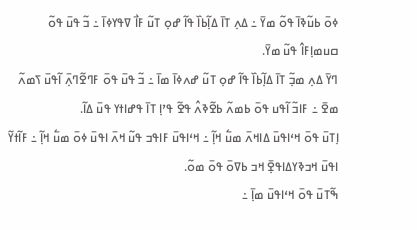ߦߋ߫ ߕߎ߬ߢߊ߫ ߟߋ߬ ߘߌ߫ ߸ ߡߍ߲ ߠߊ߫ ߡߊ߲߬ߕߊ߰ ߟߊ߬ ߝߋ߲ ߠߎ߬ ߓߊ߯ ߜߟߌߦߊ߫ ߸ ߏ߬ ߟߎ߫ ߟߋ߬ ߛߎߘߊ߲ߓߊ߮ ߟߎ߬ ߘߌ߫.
ߣߌ߫ ߡߍ߲ ߘߏ߲߬ ߠߊ߫ ߡߊ߲߬ߕߊ߰ ߟߊ߬ ߝߋ߲ ߠߎ߬ ߝߍߦߊ߫ ߘߊ߫ ߸ ߏ߬ ߟߎ߫ ߟߋ߫ ߓߣߐ߬ߣߍ߲߫ ߊ߬ߟߎ߫ ߖߘߍ߬ ߘߐ߫ ߸ ߓߊߏ߬ ߊ߬ߟߎ ߟߋ߫ ߕߘߍ߬ ߕߐ߬ߢߍ߮ ߟߐ߬ ߟߴߊ߲ ߠߊ߫ ߟߝߊߙߌ ߟߎ߫ ߡߊ߬.
ߊ߲ߠߎ߫ ߟߋ߫ ߞߵߊߟߎ߫ ߡߊߞߍ߫ ߘߎ߱ ߞߊ߲߬ ߸ ߞߵߊߟߎ߫ ߓߊߟߏ ߟߎ߬ ߞߍ߫ ߊߟߎ߫ ߦߋ߫ ߘߎ߱ ߞߊ߲߬ ߸ ߓߊ߬ߙߌ߬ ߊߟߎ߫ ߞߏߢߌߡߊߟߐ߲߫ ߞߏ ߕߜߋ߫ ߟߋ߫ ߘߋ߬.
ߒ߬ߠߎ߫ ߟߋ߫ ߞߵߊߟߎ߫ ߘߊ߲߫ ߸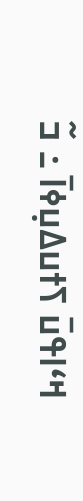ߞߵߊߟߎ߫ ߖߙߎߡߎ߲ߦߊ߫ ߸ ߏ߬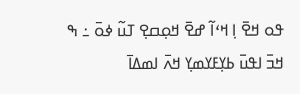ߟߋ ߞߐ߫ ߊ߲ ߞߵߊ߬ ߝߐ߫ ߞߋ߲ߛߐ߲ ߠߎ߬ ߦߋ߫ ߸ ߒ ߞߏ߫ ߊߟߎ߫ ߕߌ߲ߓߌߘߌ߲ ߞߍ߫ ߊߘߡߊ߫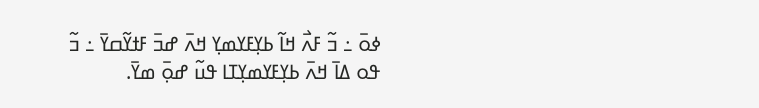ߦߋ߫ ߸ ߏ߬ ߓߍ߯ ߞߊ߬ ߕߌ߲ߓߌߘߌ߲ ߞߍ߫ ߝߏ߫ ߓߙߌ߬ߛߌ߫ ߸ ߏ߬ ߟߋ ߡߊ߫ ߞߍ߫ ߕߌ߲ߓߌߘߌ߲ߠߊ ߟߎ߬ ߝߋ߲߫ ߘߌ߫.